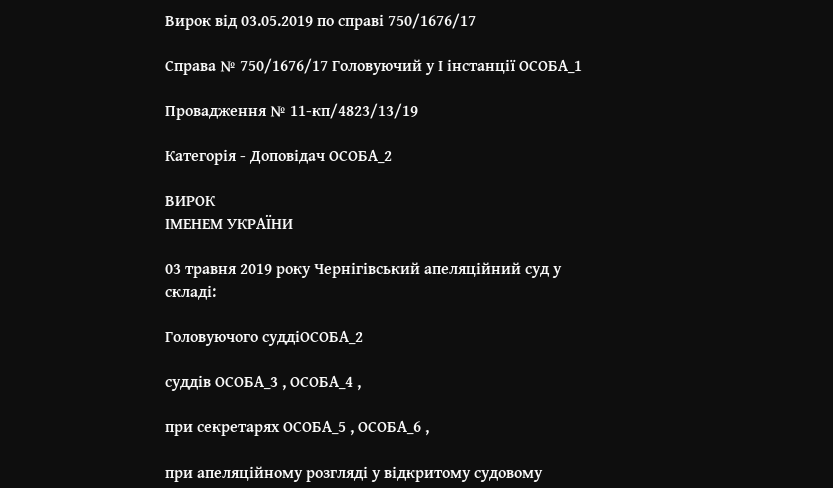Вирок від 03.05.2019 по справі 750/1676/17

Справа № 750/1676/17 Головуючий у І інстанції ОСОБА_1

Провадження № 11-кп/4823/13/19

Категорія - Доповідач ОСОБА_2

ВИРОК
ІМЕНЕМ УКРАЇНИ

03 травня 2019 року Чернігівський апеляційний суд у складі:

Головуючого суддіОСОБА_2

суддів ОСОБА_3 , ОСОБА_4 ,

при секретарях ОСОБА_5 , ОСОБА_6 ,

при апеляційному розгляді у відкритому судовому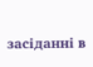засіданні в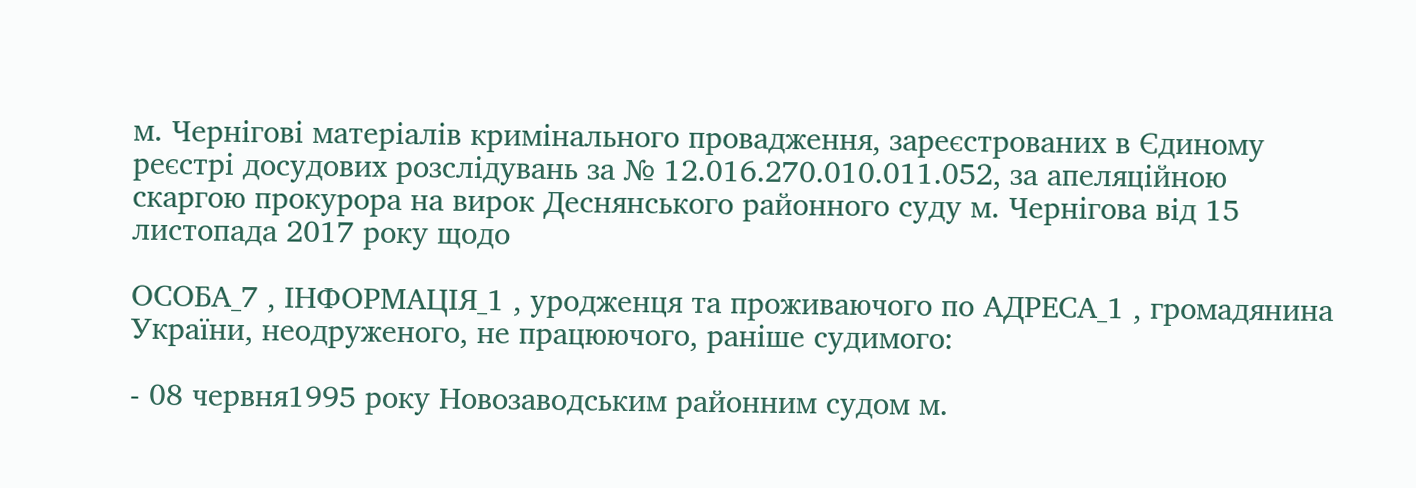м. Чернігові матеріалів кримінального провадження, зареєстрованих в Єдиному реєстрі досудових розслідувань за № 12.016.270.010.011.052, за апеляційною скаргою прокурора на вирок Деснянського районного суду м. Чернігова від 15 листопада 2017 року щодо

ОСОБА_7 , ІНФОРМАЦІЯ_1 , уродженця та проживаючого по АДРЕСА_1 , громадянина України, неодруженого, не працюючого, раніше судимого:

- 08 червня1995 року Новозаводським районним судом м.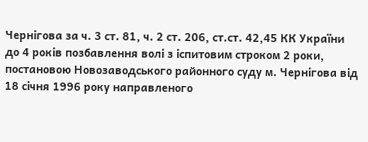Чернігова за ч. 3 ст. 81, ч. 2 ст. 206, ст.ст. 42,45 КК України до 4 років позбавлення волі з іспитовим строком 2 роки, постановою Новозаводського районного суду м. Чернігова від 18 січня 1996 року направленого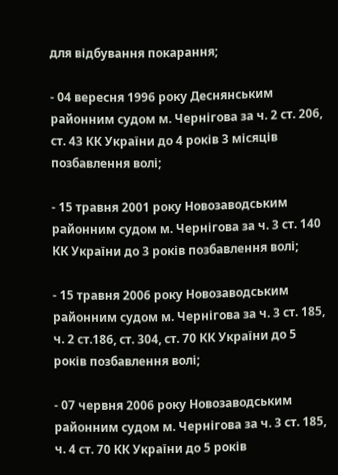для відбування покарання;

- 04 вересня 1996 року Деснянським районним судом м. Чернігова за ч. 2 ст. 206, ст. 43 КК України до 4 років 3 місяців позбавлення волі;

- 15 травня 2001 року Новозаводським районним судом м. Чернігова за ч. 3 ст. 140 КК України до 3 років позбавлення волі;

- 15 травня 2006 року Новозаводським районним судом м. Чернігова за ч. 3 ст. 185, ч. 2 ст.186, ст. 304, ст. 70 КК України до 5 років позбавлення волі;

- 07 червня 2006 року Новозаводським районним судом м. Чернігова за ч. 3 ст. 185, ч. 4 ст. 70 КК України до 5 років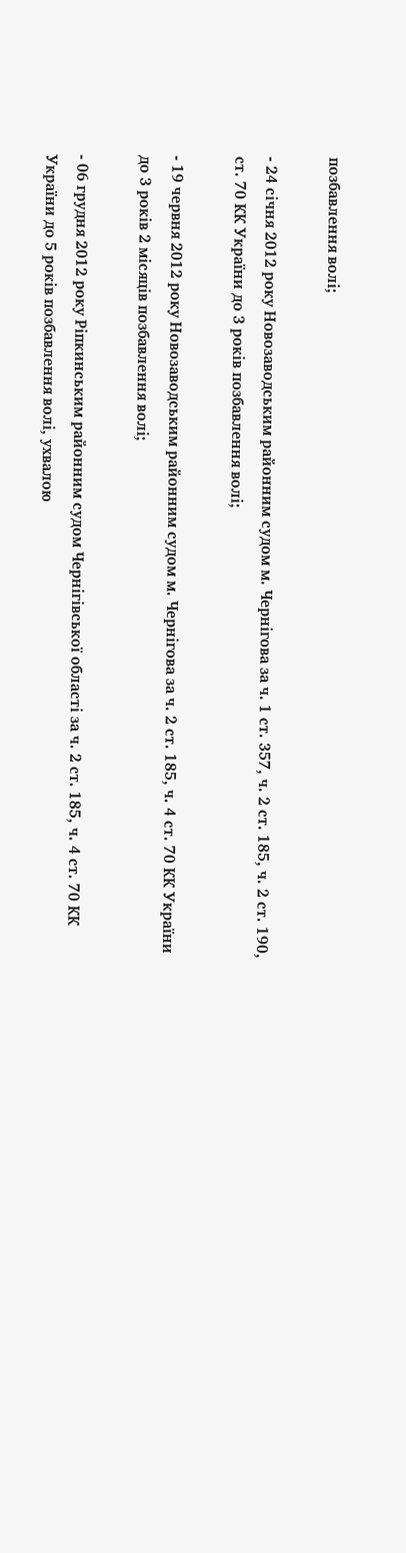позбавлення волі;

- 24 січня 2012 року Новозаводським районним судом м. Чернігова за ч. 1 ст. 357, ч. 2 ст. 185, ч. 2 ст. 190, ст. 70 КК України до 3 років позбавлення волі;

- 19 червня 2012 року Новозаводським районним судом м. Чернігова за ч. 2 ст. 185, ч. 4 ст. 70 КК України до 3 років 2 місяців позбавлення волі;

- 06 грудня 2012 року Ріпкинським районним судом Чернігівської області за ч. 2 ст. 185, ч. 4 ст. 70 КК України до 5 років позбавлення волі, ухвалою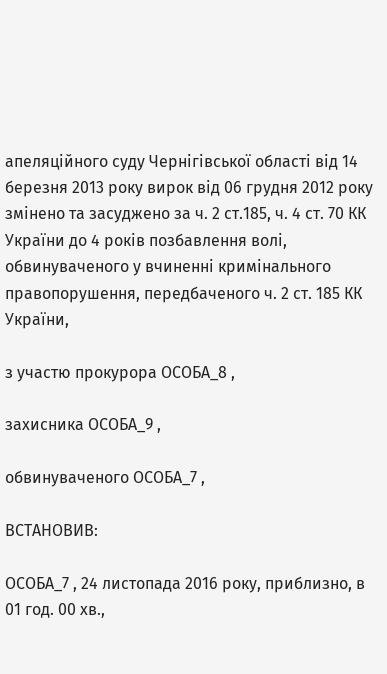апеляційного суду Чернігівської області від 14 березня 2013 року вирок від 06 грудня 2012 року змінено та засуджено за ч. 2 ст.185, ч. 4 ст. 70 КК України до 4 років позбавлення волі, обвинуваченого у вчиненні кримінального правопорушення, передбаченого ч. 2 ст. 185 КК України,

з участю прокурора ОСОБА_8 ,

захисника ОСОБА_9 ,

обвинуваченого ОСОБА_7 ,

ВСТАНОВИВ:

ОСОБА_7 , 24 листопада 2016 року, приблизно, в 01 год. 00 хв.,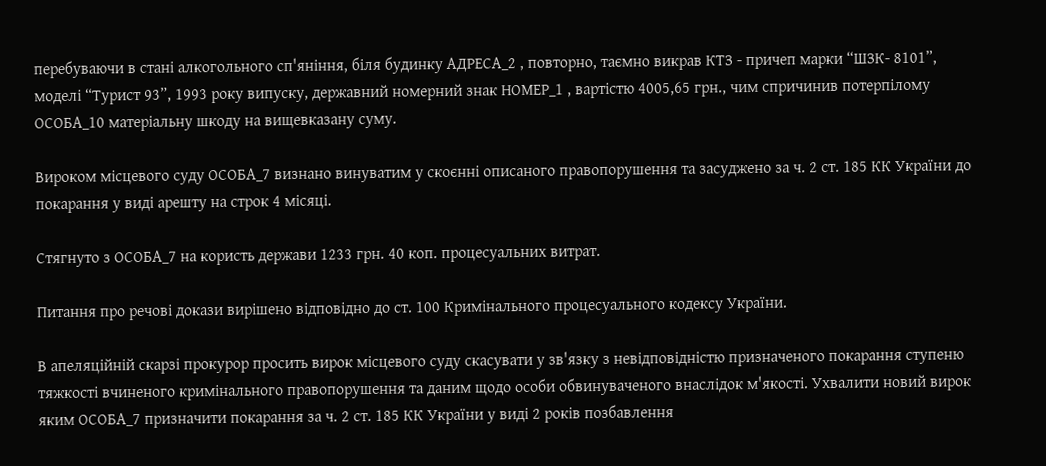перебуваючи в стані алкогольного сп'яніння, біля будинку АДРЕСА_2 , повторно, таємно викрав КТЗ - причеп марки “ШЗК- 8101”, моделі “Турист 93”, 1993 року випуску, державний номерний знак НОМЕР_1 , вартістю 4005,65 грн., чим спричинив потерпілому ОСОБА_10 матеріальну шкоду на вищевказану суму.

Вироком місцевого суду ОСОБА_7 визнано винуватим у скоєнні описаного правопорушення та засуджено за ч. 2 ст. 185 КК України до покарання у виді арешту на строк 4 місяці.

Стягнуто з ОСОБА_7 на користь держави 1233 грн. 40 коп. процесуальних витрат.

Питання про речові докази вирішено відповідно до ст. 100 Кримінального процесуального кодексу України.

В апеляційній скарзі прокурор просить вирок місцевого суду скасувати у зв'язку з невідповідністю призначеного покарання ступеню тяжкості вчиненого кримінального правопорушення та даним щодо особи обвинуваченого внаслідок м'якості. Ухвалити новий вирок яким ОСОБА_7 призначити покарання за ч. 2 ст. 185 КК України у виді 2 років позбавлення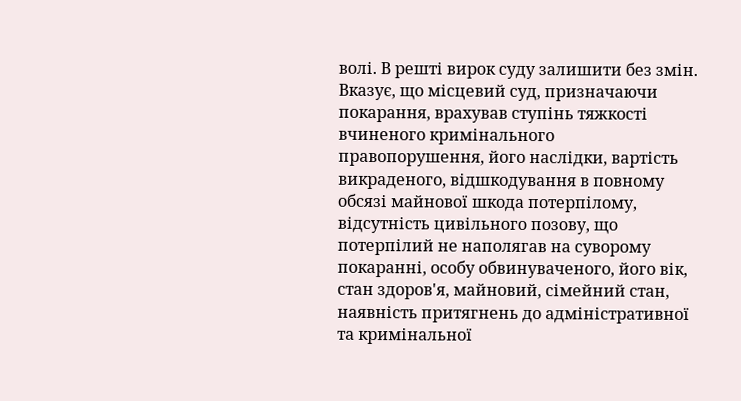волі. В решті вирок суду залишити без змін. Вказує, що місцевий суд, призначаючи покарання, врахував ступінь тяжкості вчиненого кримінального правопорушення, його наслідки, вартість викраденого, відшкодування в повному обсязі майнової шкода потерпілому, відсутність цивільного позову, що потерпілий не наполягав на суворому покаранні, особу обвинуваченого, його вік, стан здоров'я, майновий, сімейний стан, наявність притягнень до адміністративної та кримінальної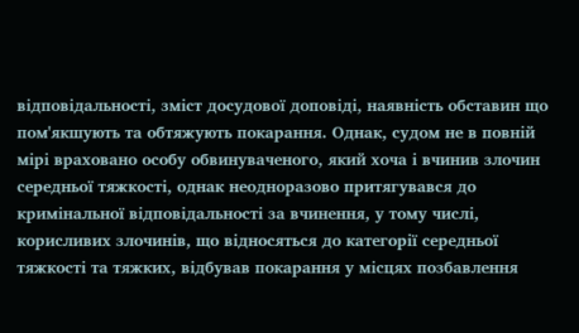відповідальності, зміст досудової доповіді, наявність обставин що пом'якшують та обтяжують покарання. Однак, судом не в повній мірі враховано особу обвинуваченого, який хоча і вчинив злочин середньої тяжкості, однак неодноразово притягувався до кримінальної відповідальності за вчинення, у тому числі, корисливих злочинів, що відносяться до категорії середньої тяжкості та тяжких, відбував покарання у місцях позбавлення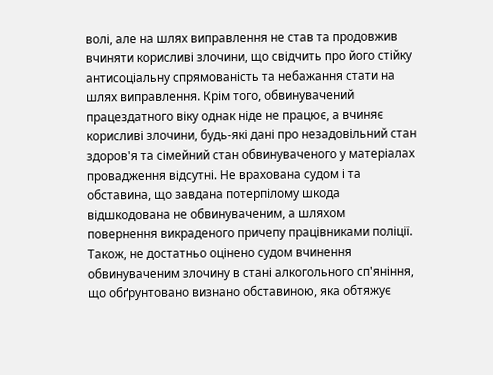волі, але на шлях виправлення не став та продовжив вчиняти корисливі злочини, що свідчить про його стійку антисоціальну спрямованість та небажання стати на шлях виправлення. Крім того, обвинувачений працездатного віку однак ніде не працює, а вчиняє корисливі злочини, будь-які дані про незадовільний стан здоров'я та сімейний стан обвинуваченого у матеріалах провадження відсутні. Не врахована судом і та обставина, що завдана потерпілому шкода відшкодована не обвинуваченим, а шляхом повернення викраденого причепу працівниками поліції. Також, не достатньо оцінено судом вчинення обвинуваченим злочину в стані алкогольного сп'яніння, що обґрунтовано визнано обставиною, яка обтяжує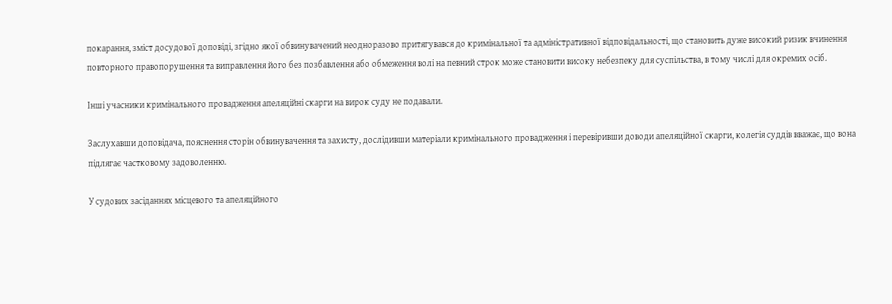покарання, зміст досудової доповіді, згідно якої обвинувачений неодноразово притягувався до кримінальної та адміністративної відповідальності, що становить дуже високий ризик вчинення повторного правопорушення та виправлення його без позбавлення або обмеження волі на певний строк може становити високу небезпеку для суспільства, в тому числі для окремих осіб.

Інші учасники кримінального провадження апеляційні скарги на вирок суду не подавали.

Заслухавши доповідача, пояснення сторін обвинувачення та захисту, дослідивши матеріали кримінального провадження і перевіривши доводи апеляційної скарги, колегія суддів вважає, що вона підлягає частковому задоволенню.

У судових засіданнях місцевого та апеляційного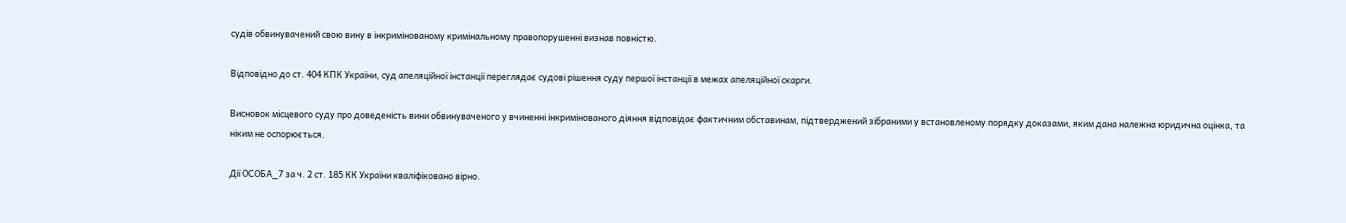судів обвинувачений свою вину в інкримінованому кримінальному правопорушенні визнав повністю.

Відповідно до ст. 404 КПК України, суд апеляційної інстанції переглядає судові рішення суду першої інстанції в межах апеляційної скарги.

Висновок місцевого суду про доведеність вини обвинуваченого у вчиненні інкримінованого діяння відповідає фактичним обставинам, підтверджений зібраними у встановленому порядку доказами, яким дана належна юридична оцінка, та ніким не оспорюється.

Дії ОСОБА_7 за ч. 2 ст. 185 КК України кваліфіковано вірно.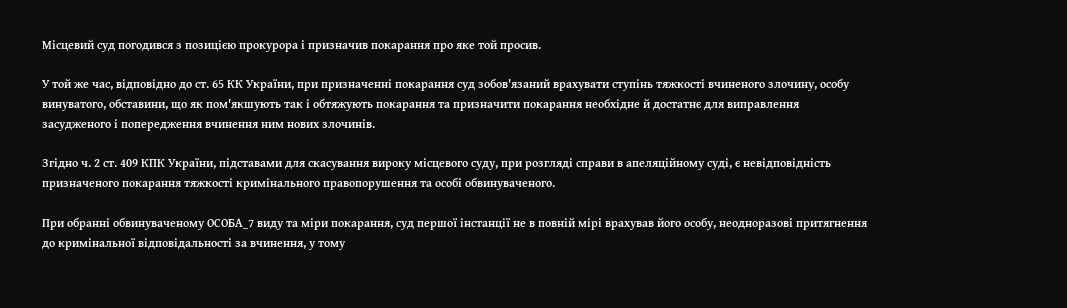Місцевий суд погодився з позицією прокурора і призначив покарання про яке той просив.

У той же час, відповідно до ст. 65 КК України, при призначенні покарання суд зобов'язаний врахувати ступінь тяжкості вчиненого злочину, особу винуватого, обставини, що як пом'якшують так і обтяжують покарання та призначити покарання необхідне й достатнє для виправлення засудженого і попередження вчинення ним нових злочинів.

Згідно ч. 2 ст. 409 КПК України, підставами для скасування вироку місцевого суду, при розгляді справи в апеляційному суді, є невідповідність призначеного покарання тяжкості кримінального правопорушення та особі обвинуваченого.

При обранні обвинуваченому ОСОБА_7 виду та міри покарання, суд першої інстанції не в повній мірі врахував його особу, неодноразові притягнення до кримінальної відповідальності за вчинення, у тому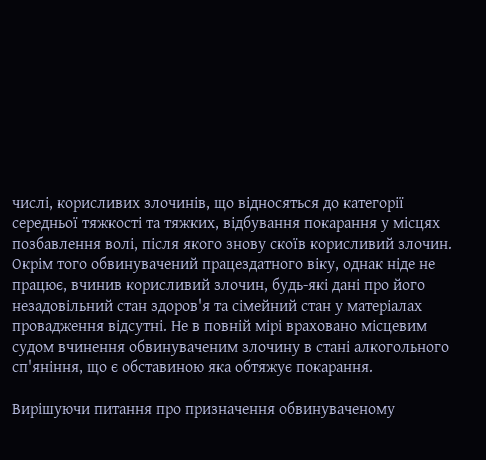числі, корисливих злочинів, що відносяться до категорії середньої тяжкості та тяжких, відбування покарання у місцях позбавлення волі, після якого знову скоїв корисливий злочин. Окрім того обвинувачений працездатного віку, однак ніде не працює, вчинив корисливий злочин, будь-які дані про його незадовільний стан здоров'я та сімейний стан у матеріалах провадження відсутні. Не в повній мірі враховано місцевим судом вчинення обвинуваченим злочину в стані алкогольного сп'яніння, що є обставиною яка обтяжує покарання.

Вирішуючи питання про призначення обвинуваченому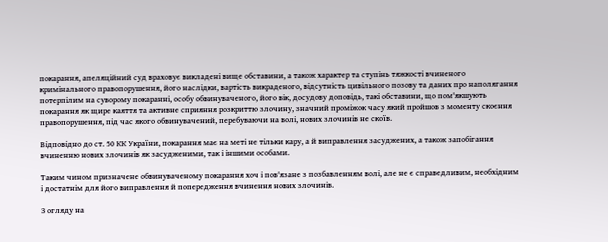покарання, апеляційний суд враховує викладені вище обставини, а також характер та ступінь тяжкості вчиненого кримінального правопорушення, його наслідки, вартість викраденого, відсутність цивільного позову та даних про наполягання потерпілим на суворому покаранні, особу обвинуваченого, його вік, досудову доповідь, такі обставини, що пом'якшують покарання як щире каяття та активне сприяння розкриттю злочину, значний проміжок часу який пройшов з моменту скоєння правопорушення, під час якого обвинувачений, перебуваючи на волі, нових злочинів не скоїв.

Відповідно до ст. 50 КК України, покарання має на меті не тільки кару, а й виправлення засуджених, а також запобігання вчиненню нових злочинів як засудженими, так і іншими особами.

Таким чином призначене обвинуваченому покарання хоч і пов'язане з позбавленням волі, але не є справедливим, необхідним і достатнім для його виправлення й попередження вчинення нових злочинів.

З огляду на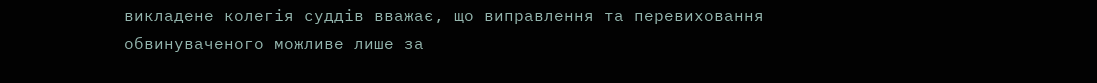викладене колегія суддів вважає, що виправлення та перевиховання обвинуваченого можливе лише за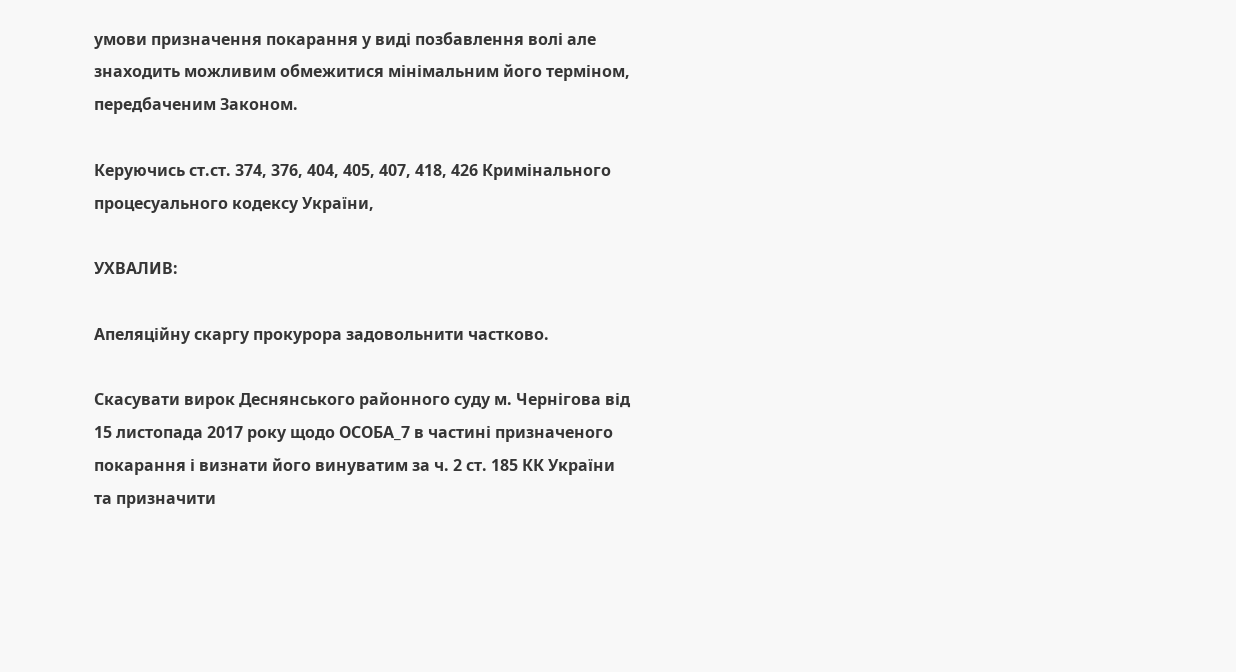умови призначення покарання у виді позбавлення волі але знаходить можливим обмежитися мінімальним його терміном, передбаченим Законом.

Керуючись ст.ст. 374, 376, 404, 405, 407, 418, 426 Кримінального процесуального кодексу України,

УХВАЛИВ:

Апеляційну скаргу прокурора задовольнити частково.

Скасувати вирок Деснянського районного суду м. Чернігова від 15 листопада 2017 року щодо ОСОБА_7 в частині призначеного покарання і визнати його винуватим за ч. 2 ст. 185 КК України та призначити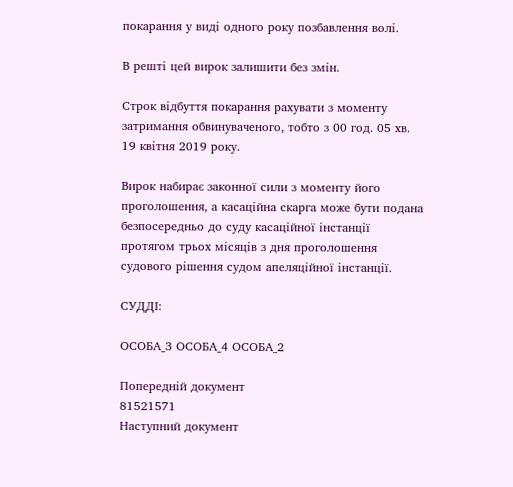покарання у виді одного року позбавлення волі.

В решті цей вирок залишити без змін.

Строк відбуття покарання рахувати з моменту затримання обвинуваченого, тобто з 00 год. 05 хв. 19 квітня 2019 року.

Вирок набирає законної сили з моменту його проголошення, а касаційна скарга може бути подана безпосередньо до суду касаційної інстанції протягом трьох місяців з дня проголошення судового рішення судом апеляційної інстанції.

СУДДІ:

ОСОБА_3 ОСОБА_4 ОСОБА_2

Попередній документ
81521571
Наступний документ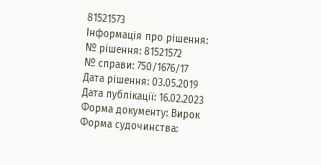81521573
Інформація про рішення:
№ рішення: 81521572
№ справи: 750/1676/17
Дата рішення: 03.05.2019
Дата публікації: 16.02.2023
Форма документу: Вирок
Форма судочинства: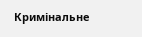Кримінальне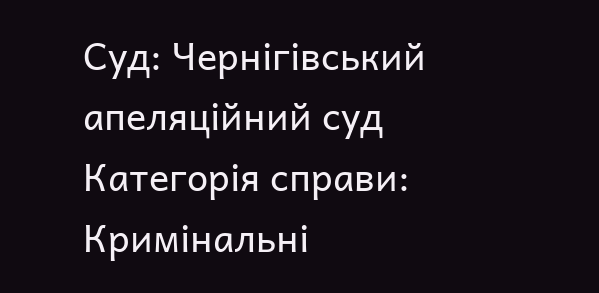Суд: Чернігівський апеляційний суд
Категорія справи: Кримінальні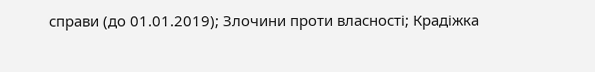справи (до 01.01.2019); Злочини проти власності; Крадіжка